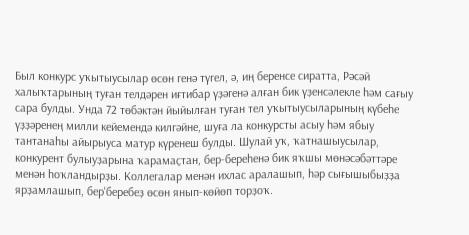Был конкурс уҡытыусылар өсөн генә түгел, ә, иң беренсе сиратта, Рәсәй халыҡтарының туған телдәрен иғтибар үҙәгенә алған бик үҙенсәлекле һәм сағыу сара булды. Унда 72 төбәктән йыйылған туған тел уҡытыусыларының күбеһе үҙҙәренең милли кейемендә килгәйне, шуға ла конкурсты асыу һәм ябыу тантанаһы айырыуса матур күренеш булды. Шулай уҡ, ҡатнашыусылар, конкурент булыуҙарына ҡарамаҫтан, бер-береһенә бик яҡшы мөнәсәбәттәре менән һоҡландырҙы. Коллегалар менән ихлас аралашып, һәр сығышыбыҙҙа ярҙамлашып, бер'беребеҙ өсөн янып-көйөп торҙоҡ.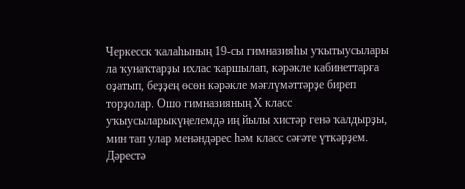Черкесск ҡалаһының 19-сы гимназияһы уҡытыусылары ла ҡунаҡтарҙы ихлас ҡаршылап, кәрәкле кабинеттарға
оҙатып, беҙҙең өсөн кәрәкле мәғлүмәттәрҙе биреп торҙолар. Ошо гимназияның X класс уҡыусыларыкүңелемдә иң йылы хистәр генә ҡалдырҙы, мин тап улар менәндәрес һәм класс сәғәте үткәрҙем. Дәрестә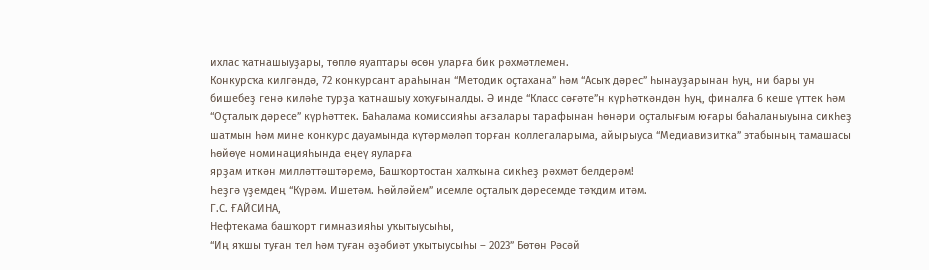ихлас ҡатнашыуҙары, төплө яуаптары өсөн уларға бик рәхмәтлемен.
Конкурсҡа килгәндә, 72 конкурсант араһынан “Методик оҫтахана” һәм “Асыҡ дәрес” һынауҙарынан һуң, ни бары ун бишебеҙ генә киләһе турҙа ҡатнашыу хоҡуғыналды. Ә инде “Класс сәғәте”н күрһәткәндән һуң, финалға 6 кеше үттек һәм “Оҫталыҡ дәресе” күрһәттек. Баһалама комиссияһы ағзалары тарафынан һөнәри оҫталығым юғары баһаланыуына сикһеҙ шатмын һәм мине конкурс дауамында күтәрмәләп торған коллегаларыма, айырыуса “Медиавизитка” этабының тамашасы һөйөүе номинацияһында еңеү яуларға
ярҙам иткән милләттәштәремә, Башҡортостан халҡына сикһеҙ рәхмәт белдерәм!
Һеҙгә үҙемдең “Күрәм. Ишетәм. Һөйләйем” исемле оҫталыҡ дәресемде тәҡдим итәм.
Г.С. ҒАЙСИНА,
Нефтекама башҡорт гимназияһы уҡытыусыһы,
“Иң яҡшы туған тел һәм туған әҙәбиәт уҡытыусыһы – 2023” Бөтөн Рәсәй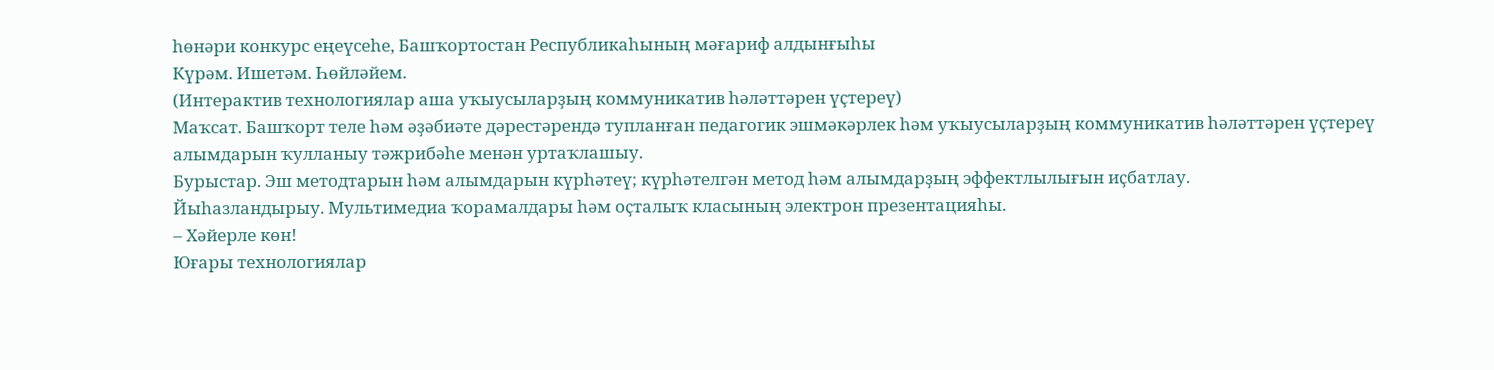һөнәри конкурс еңеүсеһе, Башҡортостан Республикаһының мәғариф алдынғыһы
Күрәм. Ишетәм. Һөйләйем.
(Интерактив технологиялар аша уҡыусыларҙың коммуникатив һәләттәрен үҫтереү)
Маҡсат. Башҡорт теле һәм әҙәбиәте дәрестәрендә тупланған педагогик эшмәкәрлек һәм уҡыусыларҙың коммуникатив һәләттәрен үҫтереү алымдарын ҡулланыу тәжрибәһе менән уртаҡлашыу.
Бурыстар. Эш методтарын һәм алымдарын күрһәтеү; күрһәтелгән метод һәм алымдарҙың эффектлылығын иҫбатлау.
Йыһазландырыу. Мультимедиа ҡорамалдары һәм оҫталыҡ класының электрон презентацияһы.
– Хәйерле көн!
Юғары технологиялар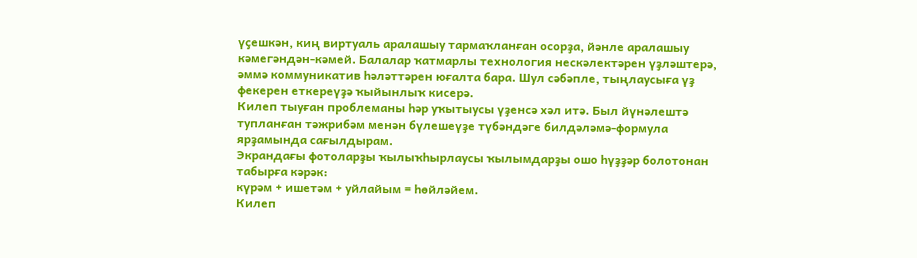үҫешкән, киң виртуаль аралашыу тармаҡланған осорҙа, йәнле аралашыу кәмегәндән-кәмей. Балалар ҡатмарлы технология нескәлектәрен үҙләштерә, әммә коммуникатив һәләттәрен юғалта бара. Шул сәбәпле, тыңлаусыға үҙ фекерен еткереүҙә ҡыйынлыҡ кисерә.
Килеп тыуған проблеманы һәр уҡытыусы үҙенсә хәл итә. Был йүнәлештә тупланған тәжрибәм менән бүлешеүҙе түбәндәге билдәләмә-формула ярҙамында сағылдырам.
Экрандағы фотоларҙы ҡылыҡһырлаусы ҡылымдарҙы ошо һүҙҙәр болотонан табырға кәрәк:
күрәм + ишетәм + уйлайым = һөйләйем.
Килеп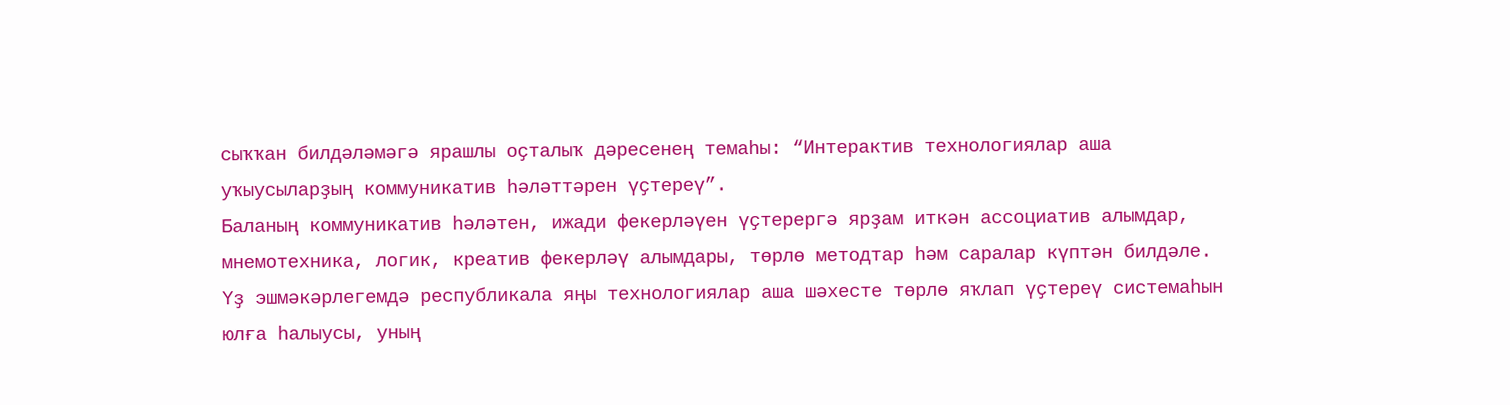сыҡҡан билдәләмәгә ярашлы оҫталыҡ дәресенең темаһы: “Интерактив технологиялар аша уҡыусыларҙың коммуникатив һәләттәрен үҫтереү”.
Баланың коммуникатив һәләтен, ижади фекерләүен үҫтерергә ярҙам иткән ассоциатив алымдар, мнемотехника, логик, креатив фекерләү алымдары, төрлө методтар һәм саралар күптән билдәле.
Үҙ эшмәкәрлегемдә республикала яңы технологиялар аша шәхесте төрлө яҡлап үҫтереү системаһын юлға һалыусы, уның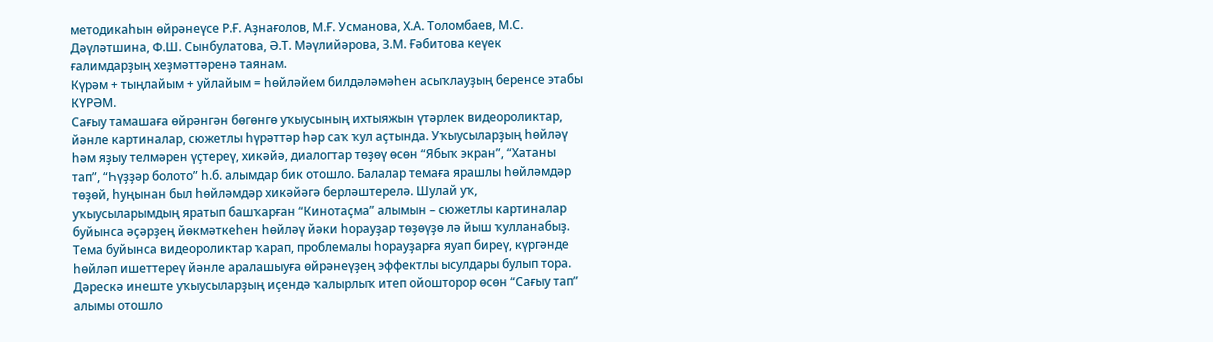методикаһын өйрәнеүсе Р.Ғ. Аҙнағолов, М.Ғ. Усманова, Х.А. Толомбаев, М.С. Дәүләтшина, Ф.Ш. Сынбулатова, Ә.Т. Мәүлийәрова, З.М. Ғәбитова кеүек ғалимдарҙың хеҙмәттәренә таянам.
Күрәм + тыңлайым + уйлайым = һөйләйем билдәләмәһен асыҡлауҙың беренсе этабы КҮРӘМ.
Сағыу тамашаға өйрәнгән бөгөнгө уҡыусының ихтыяжын үтәрлек видеороликтар, йәнле картиналар, сюжетлы һүрәттәр һәр саҡ ҡул аҫтында. Уҡыусыларҙың һөйләү һәм яҙыу телмәрен үҫтереү, хикәйә, диалогтар төҙөү өсөн “Ябыҡ экран”, “Хатаны тап”, “Һүҙҙәр болото” һ.б. алымдар бик отошло. Балалар темаға ярашлы һөйләмдәр төҙөй, һуңынан был һөйләмдәр хикәйәгә берләштерелә. Шулай уҡ, уҡыусыларымдың яратып башҡарған “Кинотаҫма” алымын – сюжетлы картиналар буйынса әҫәрҙең йөкмәткеһен һөйләү йәки һорауҙар төҙөүҙө лә йыш ҡулланабыҙ.
Тема буйынса видеороликтар ҡарап, проблемалы һорауҙарға яуап биреү, күргәнде һөйләп ишеттереү йәнле аралашыуға өйрәнеүҙең эффектлы ысулдары булып тора. Дәрескә инеште уҡыусыларҙың иҫендә ҡалырлыҡ итеп ойошторор өсөн “Сағыу тап” алымы отошло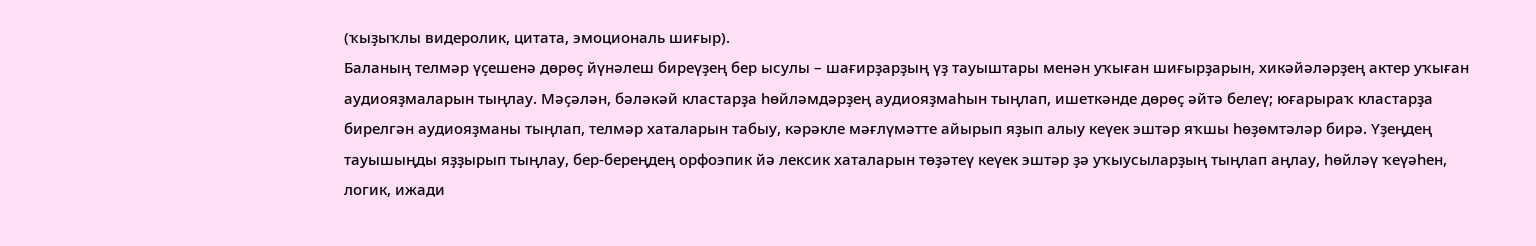(ҡыҙыҡлы видеролик, цитата, эмоциональ шиғыр).
Баланың телмәр үҫешенә дөрөҫ йүнәлеш биреүҙең бер ысулы – шағирҙарҙың үҙ тауыштары менән уҡыған шиғырҙарын, хикәйәләрҙең актер уҡыған аудиояҙмаларын тыңлау. Мәҫәлән, бәләкәй кластарҙа һөйләмдәрҙең аудиояҙмаһын тыңлап, ишеткәнде дөрөҫ әйтә белеү; юғарыраҡ кластарҙа бирелгән аудиояҙманы тыңлап, телмәр хаталарын табыу, кәрәкле мәғлүмәтте айырып яҙып алыу кеүек эштәр яҡшы һөҙөмтәләр бирә. Үҙеңдең тауышыңды яҙҙырып тыңлау, бер-береңдең орфоэпик йә лексик хаталарын төҙәтеү кеүек эштәр ҙә уҡыусыларҙың тыңлап аңлау, һөйләү ҡеүәһен, логик, ижади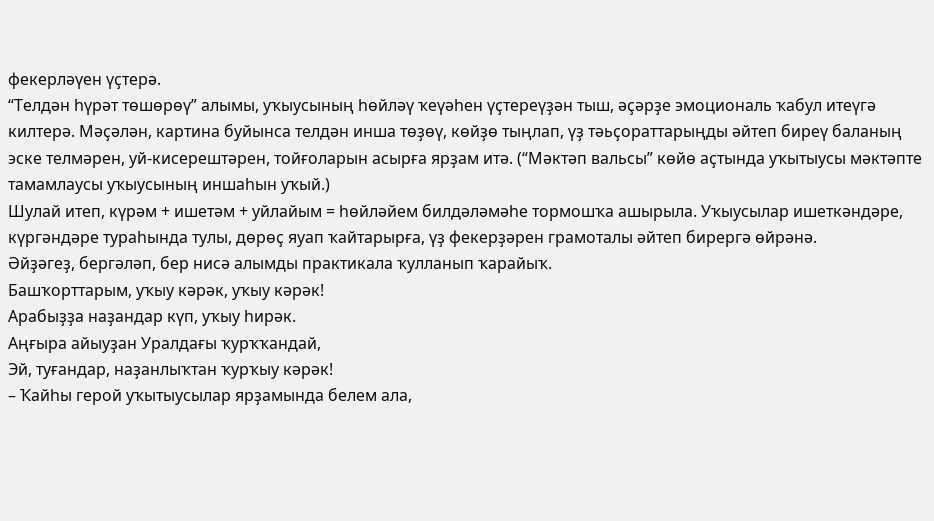фекерләүен үҫтерә.
“Телдән һүрәт төшөрөү” алымы, уҡыусының һөйләү ҡеүәһен үҫтереүҙән тыш, әҫәрҙе эмоциональ ҡабул итеүгә килтерә. Мәҫәлән, картина буйынса телдән инша төҙөү, көйҙө тыңлап, үҙ тәьҫораттарыңды әйтеп биреү баланың эске телмәрен, уй-кисерештәрен, тойғоларын асырға ярҙам итә. (“Мәктәп вальсы” көйө аҫтында уҡытыусы мәктәпте тамамлаусы уҡыусының иншаһын уҡый.)
Шулай итеп, күрәм + ишетәм + уйлайым = һөйләйем билдәләмәһе тормошҡа ашырыла. Уҡыусылар ишеткәндәре, күргәндәре тураһында тулы, дөрөҫ яуап ҡайтарырға, үҙ фекерҙәрен грамоталы әйтеп бирергә өйрәнә.
Әйҙәгеҙ, бергәләп, бер нисә алымды практикала ҡулланып ҡарайыҡ.
Башҡорттарым, уҡыу кәрәк, уҡыу кәрәк!
Арабыҙҙа наҙандар күп, уҡыу һирәк.
Аңғыра айыуҙан Уралдағы ҡурҡҡандай,
Эй, туғандар, наҙанлыҡтан ҡурҡыу кәрәк!
– Ҡайһы герой уҡытыусылар ярҙамында белем ала,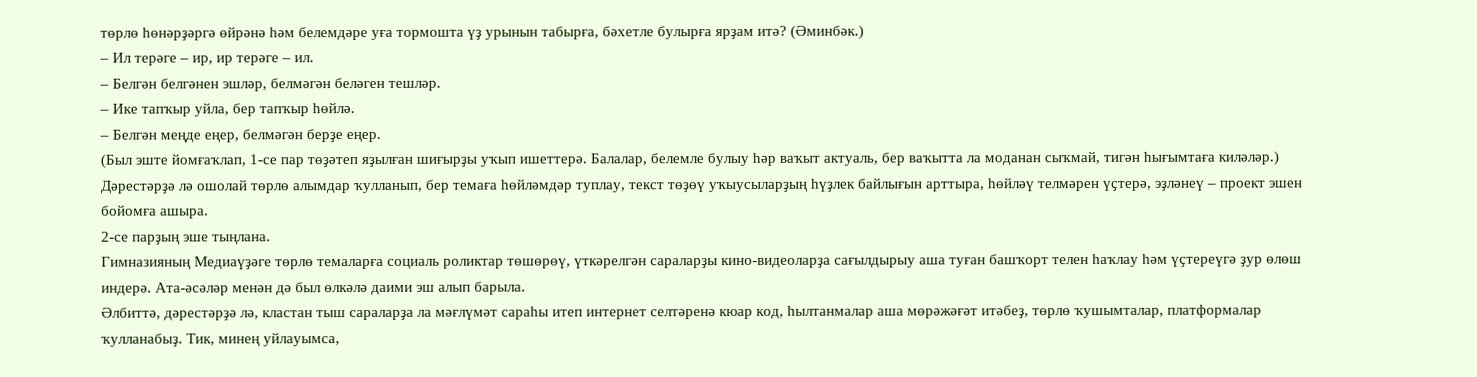төрлө һөнәрҙәргә өйрәнә һәм белемдәре уға тормошта үҙ урынын табырға, бәхетле булырға ярҙам итә? (Әминбәк.)
– Ил терәге – ир, ир терәге – ил.
– Белгән белгәнен эшләр, белмәгән беләген тешләр.
– Ике тапҡыр уйла, бер тапҡыр һөйлә.
– Белгән меңде еңер, белмәгән берҙе еңер.
(Был эште йомғаҡлап, 1-се пар төҙәтеп яҙылған шиғырҙы уҡып ишеттерә. Балалар, белемле булыу һәр ваҡыт актуаль, бер ваҡытта ла моданан сыҡмай, тигән һығымтаға киләләр.)
Дәрестәрҙә лә ошолай төрлө алымдар ҡулланып, бер темаға һөйләмдәр туплау, текст төҙөү уҡыусыларҙың һүҙлек байлығын арттыра, һөйләү телмәрен үҫтерә, эҙләнеү – проект эшен бойомға ашыра.
2-се парҙың эше тыңлана.
Гимназияның Медиаүҙәге төрлө темаларға социаль роликтар төшөрөү, үткәрелгән сараларҙы кино-видеоларҙа сағылдырыу аша туған башҡорт телен һаҡлау һәм үҫтереүгә ҙур өлөш индерә. Ата-әсәләр менән дә был өлкәлә даими эш алып барыла.
Әлбиттә, дәрестәрҙә лә, кластан тыш сараларҙа ла мәғлүмәт сараһы итеп интернет селтәренә кюар код, һылтанмалар аша мөрәжәғәт итәбеҙ, төрлө ҡушымталар, платформалар ҡулланабыҙ. Тик, минең уйлауымса,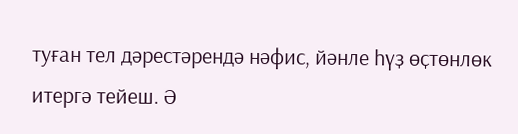туған тел дәрестәрендә нәфис, йәнле һүҙ өҫтөнлөк итергә тейеш. Ә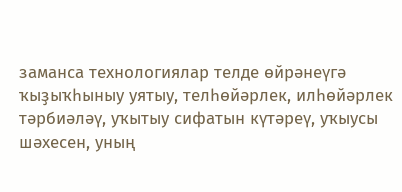заманса технологиялар телде өйрәнеүгә ҡыҙыҡһыныу уятыу, телһөйәрлек, илһөйәрлек тәрбиәләү, уҡытыу сифатын күтәреү, уҡыусы шәхесен, уның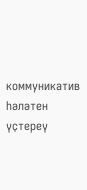коммуникатив һәләтен үҫтереү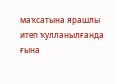маҡсатына ярашлы итеп ҡулланылғанда ғына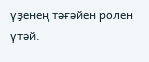үҙенең тәғәйен ролен үтәй.